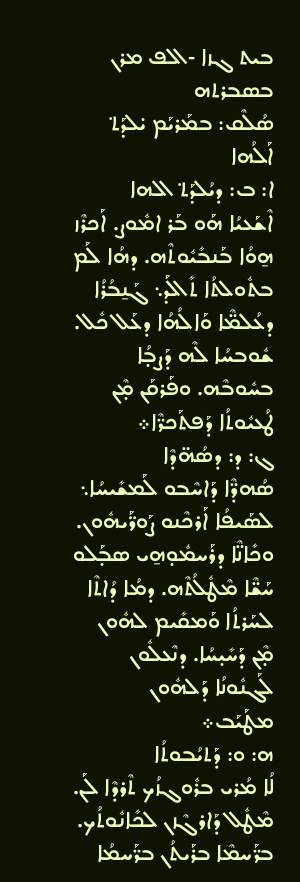ܒܝܬ ܓܙܐ -ܐܠܦ ܡܪܢ ܒܣܒܪܬܗ
ܣܳܠܶܩ: ܒܡܰܪܝܰܡ ܝ̇ܠܕܰܬ݀ ܐܰ‍ܠܳܗܐ
ܐ: ܒ: ܕܝܳܠܕܰܬ݀ ܐܠܗܐ
ܐܶܫܰܥܝܳܐ ܗܰܘ ܒܰܪ ܐܡܽܘܨ. ܐܰܟܪܶܙ ܗ̱ܘܳܐ ܒܰܢܒܺܝܽܘܬܶܗ. ܕܗܳܐ ܠܰܡ ܒܬܽܘܠܬܳܐ ܬܺܐܠܰܕ܆ ܓܰܢ̱ܒܳܪܳܐ ܕܥܳܠܡ̈ܶܐ ܘܰܐ‌ܠܳܗܳܐ ܕܥܰܠ ܟܽܠ. ܫܽܘܒܚܳܐ ܠܶܗ ܕܰܨܒ̣ܳܐ ܒܚܽܘܒܶܗ. ܘܦܰܪܩܰܢ ܡ̣ܶܢ ܛܳܥܝܽܘܬܳܐ ܕܰܦܬܰܟܪ̈ܶܐ܀
ܓ: ܕ: ܕܣܳܗ̈ܕܶܐ
ܣܳܗܕ̈ܶܐ ܕܰܐܚܶܒܘ ܠܰܡܫܺܝܚܳܐ܆ ܠܣܰܝܦܳܐ ܐܰܪܟܶܢܘ ܨܰܘܪ̈ܰܝܗܽܘܢ. ܘܟܺܐܢ̈ܶܐ ܕܪܰܚܡܽܘ̣ܗ̱ܝ ܣܒ̣ܰܠܘ ܚܰܫ̈ܶܐ ܡܶܛܽܠܳܬܶܗ. ܕܡܳܐ ܕܳܐܬܶܐ ܠܚܰܪܬܳܐ ܘܰܡܩܺܝܡ ܠܗܽܘܢ ܡ̣ܶܢ ܕܰܚܺܝ̣ܚܳܐ. ܕܢܶܥܠܽܘܢ ܠܰܓܢܽܘܢܳܐ ܕܰܠܗܽܘܢ ܡܛܰܝܰܒ܀
ܗ: ܘ: ܕܰܬܝܳܒܘܬܳܐ
ܠܳܐ ܡܳܪܝ ܒܪܽܘܓܙܳܟ ܬܶܪܕܶܐ ܠܰܢ. ܡܶܛܽܠ ܕܰܐܪܓܶܙܢ ܠܟܺܐܢܽܘܬܳܟ. ܒܪ̈ܰܚܡܶܐ ܒܪܰܝܬܳܢ ܒܪ̈ܰܚܡܳܐ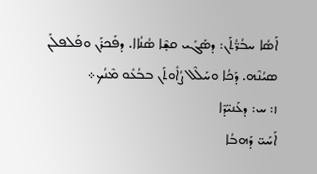ܐܰܣܳܐ ܚܒܳܪ̈ܳܬܰܢ: ܕܣܰܓܺܝ ܩܫ̣ܶܐ ܣܳܢܳܐܐ. ܕܦܰܟܪܰܢ ܘܦܰܠܦܠܰܢ ܣܝܳܢܶܗ. ܕܰܟܳܐ ܘܚܰܠܶܠ ܨܳܐܽܘܬܰܢ ܒܒܳܥܽܘ ܡܶܢܳܟ܀
ܙ: ܚ: ܕܥܰܢܝ̈ܕܶܐ
ܐܰܚܰܝ̈ ܕܰܗܒܳܐ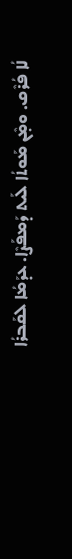ܠܳܐ ܦܳܪܶܩ. ܘܡ̣ܶܢ ܡܰܘܬܳܐ ܠܰܝܬ ܕܰܡܦܰܨܶܐ. ܥܕܰܡܳܐ ܠܩܰܒܪܳܐ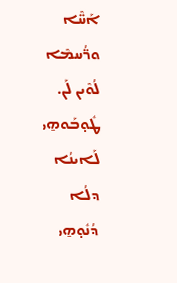ܐܰܚ̈ܶܐ ܘܪ̈ܳܚܡܶܐ ܠܳܘܶܝܢ ܠܰܢ. ܛܽܘ̣ܒܰܘܗ̱ܝ ܠܰܐܝܢܳܐ ܕܠܳܐ ܕܳܢܽܘ̣ܗ̱ܝ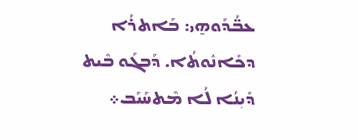ܥܒ̈ܳܕܰܘܗ̱ܝ: ܒܰܐܬܪܳܐ ܕܟܺܐܢܽܘܬܳܐ. ܕܰܒܓܰܘ ܒܶܝܬ ܕܺܝܼܢܳܐ ܠܳܐ ܡܶܬܚܰܝܰܒ܀